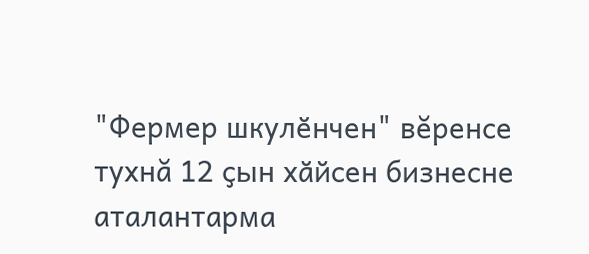"Фермер шкулӗнчен" вĕренсе тухнă 12 ҫын хӑйсен бизнесне аталантарма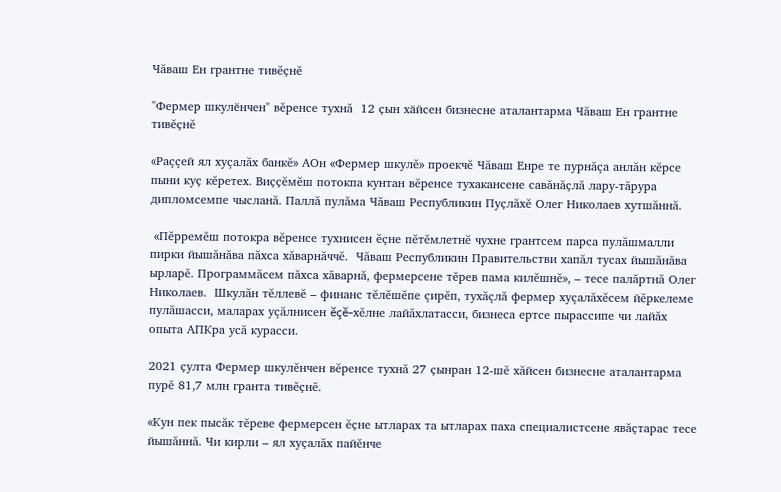Чăваш Ен грантне тивĕҫнĕ

"Фермер шкулӗнчен" вĕренсе тухнă  12 ҫын хӑйсен бизнесне аталантарма Чăваш Ен грантне тивĕҫнĕ

«Раççей ял хуçалăх банкĕ» АОн «Фермер шкулĕ» проекчĕ Чăваш Енре те пурнăçа анлăн кĕрсе пыни куҫ кĕретех. Виҫҫĕмĕш потокпа кунтан вĕренсе тухакансене савăнăҫлă лару-тăрура дипломсемпе чысланă. Паллă пулăма Чăваш Республикин Пуҫлăхĕ Олег Николаев хутшăннă.

 «Пĕрремĕш потокра вĕренсе тухнисен ĕҫне пĕтĕмлетнĕ чухне грантсем парса пулăшмалли пирки йышăнăва пăхса хăварнăччĕ.  Чăваш Республикин Правительстви хапăл тусах йышăнăва ырларĕ. Программăсем пăхса хăварнă, фермерсене тĕрев пама килĕшнĕ», – тесе палăртнă Олег Николаев.  Шкулăн тĕллевĕ – финанс тĕлĕшĕпе çирĕп, тухăçлă фермер хуçалăхĕсем йĕркелеме пулăшасси, маларах уçăлнисен ĕçĕ-хĕлне лайăхлатасси, бизнеса ертсе пырассипе чи лайăх опыта АПКра усă курасси.

2021 ҫулта Фермер шкулĕнчен вĕренсе тухнă 27 ҫынран 12-шĕ хăйсен бизнесне аталантарма пурĕ 81,7 млн гранта тивĕҫнĕ.

«Кун пек пысăк тĕреве фермерсен ĕҫне ытларах та ытларах паха специалистсене явăҫтарас тесе йышăннă. Чи кирли – ял хуҫалăх пайĕнче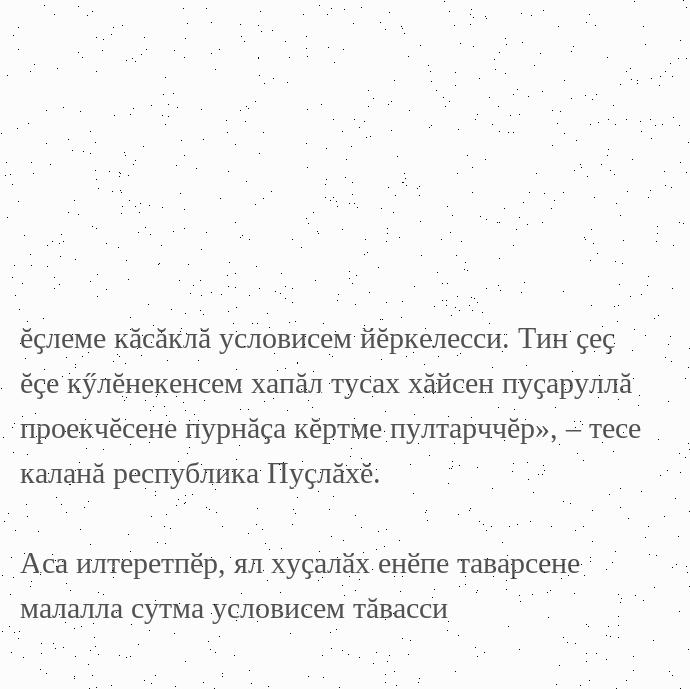ĕҫлеме кăсăклă условисем йĕркелесси. Тин ҫеҫ ĕҫе кӳлĕнекенсем хапăл тусах хăйсен пуҫаруллă проекчĕсене пурнăҫа кĕртме пултарччĕр», – тесе каланă республика Пуҫлăхĕ.

Аса илтеретпӗр, ял хуҫалӑх енӗпе таварсене малалла сутма условисем тăвасси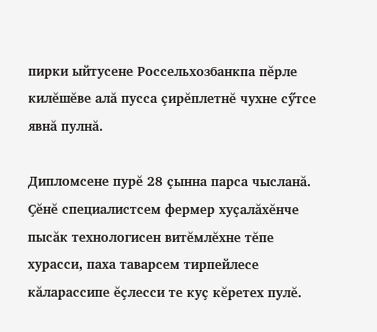пирки ыйтусене Россельхозбанкпа пĕрле килĕшĕве алă пусса ҫирĕплетнĕ чухне сӳтсе явнă пулнă.

Дипломсене пурĕ 28 ҫынна парса чысланă. Ҫĕнĕ специалистсем фермер хуҫалăхĕнче пысăк технологисен витĕмлĕхне тĕпе хурасси, паха таварсем тирпейлесе кăларассипе ĕҫлесси те куҫ кĕретех пулĕ.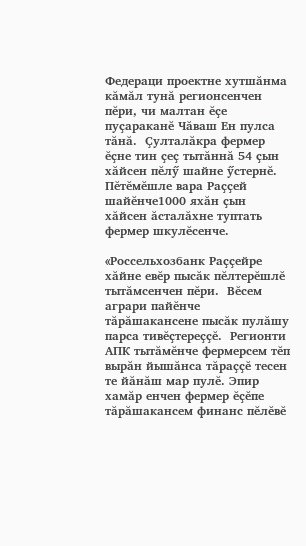Федераци проектне хутшăнма кăмăл тунă регионсенчен пĕри, чи малтан ĕҫе пуҫараканĕ Чăваш Ен пулса тăнă.  Ҫулталăкра фермер ĕҫне тин ҫеҫ тытăннă 54 ҫын хăйсен пĕлӳ шайне ӳстернĕ.  Пĕтĕмĕшле вара Раҫҫей шайĕнче1000 яхăн ҫын хăйсен ăсталăхне туптать фермер шкулĕсенче.

«Россельхозбанк Раҫҫейре хăйне евĕр пысăк пĕлтерĕшлĕ тытăмсенчен пĕри.  Вĕсем аграри пайĕнче тăрăшакансене пысăк пулăшу парса тивĕҫтереҫҫĕ.  Регионти АПК тытăмĕнче фермерсем тĕп вырăн йышăнса тăраҫҫĕ тесен те йăнăш мар пулĕ. Эпир хамăр енчен фермер ĕҫĕпе тăрăшакансем финанс пĕлĕвĕ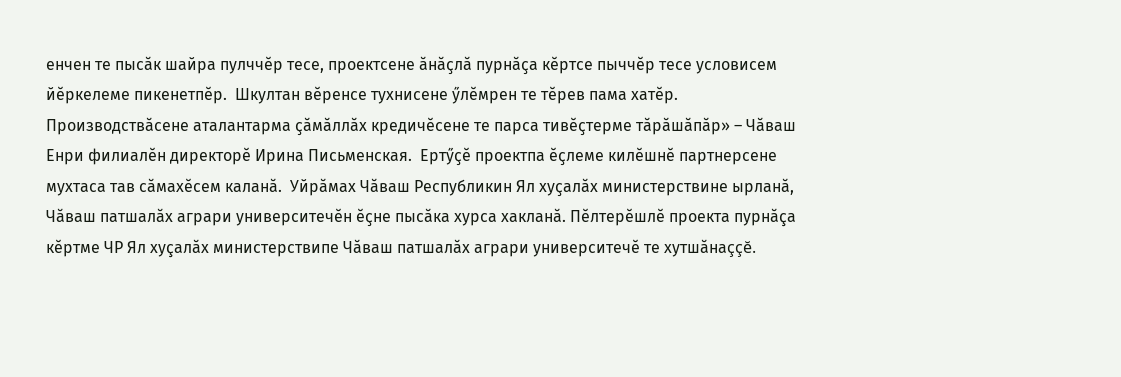енчен те пысăк шайра пулччĕр тесе, проектсене ăнăҫлă пурнăҫа кĕртсе пыччĕр тесе условисем йĕркелеме пикенетпĕр.  Шкултан вĕренсе тухнисене ӳлĕмрен те тĕрев пама хатĕр.  Производствăсене аталантарма ҫăмăллăх кредичĕсене те парса тивĕҫтерме тăрăшăпăр» – Чăваш Енри филиалĕн директорĕ Ирина Письменская.  Ертӳҫĕ проектпа ĕҫлеме килĕшнĕ партнерсене мухтаса тав сăмахĕсем каланă.  Уйрăмах Чăваш Республикин Ял хуҫалăх министерствине ырланă, Чăваш патшалăх аграри университечĕн ĕҫне пысăка хурса хакланă. Пĕлтерĕшлĕ проекта пурнăçа кĕртме ЧР Ял хуçалăх министерствипе Чăваш патшалăх аграри университечĕ те хутшăнаççĕ.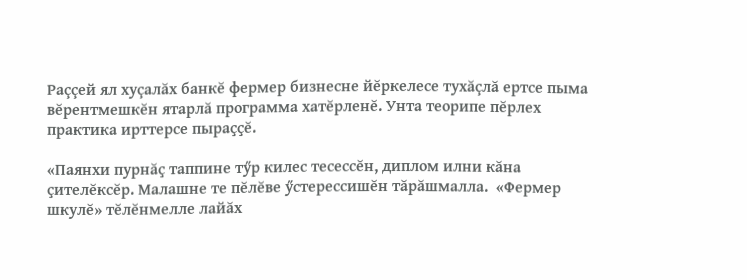Раççей ял хуçалăх банкĕ фермер бизнесне йĕркелесе тухăçлă ертсе пыма вĕрентмешкĕн ятарлă программа хатĕрленĕ. Унта теорипе пĕрлех практика ирттерсе пыраҫҫĕ.

«Паянхи пурнăҫ таппине тӳр килес тесессĕн, диплом илни кăна ҫителĕксĕр. Малашне те пĕлĕве ӳстерессишĕн тăрăшмалла.  «Фермер шкулĕ» тĕлĕнмелле лайăх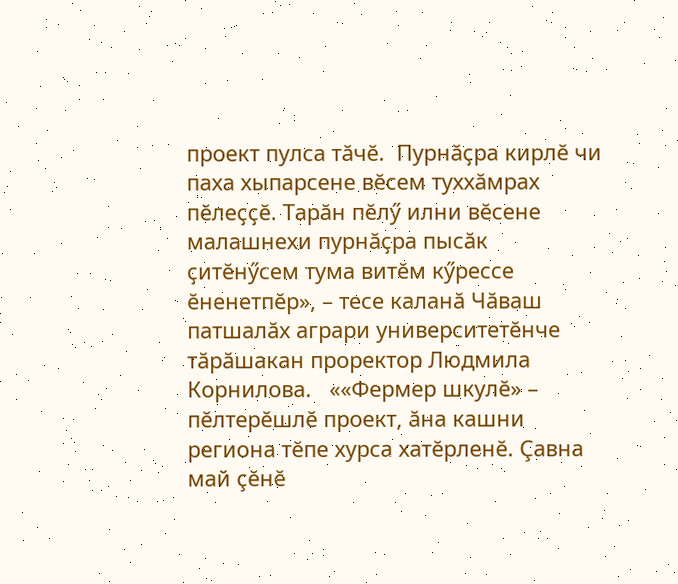проект пулса тăчĕ.  Пурнăҫра кирлĕ чи паха хыпарсене вĕсем туххăмрах пĕлеҫҫĕ. Тарăн пĕлӳ илни вĕсене малашнехи пурнăҫра пысăк ҫитĕнӳсем тума витĕм кӳрессе ĕненетпĕр», – тесе каланă Чăваш патшалăх аграри университетĕнче тăрăшакан проректор Людмила Корнилова.   ««Фермер шкулĕ» – пĕлтерĕшлĕ проект, ăна кашни региона тĕпе хурса хатĕрленĕ. Çавна май çĕнĕ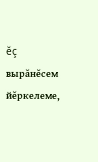ĕç вырăнĕсем йĕркелеме,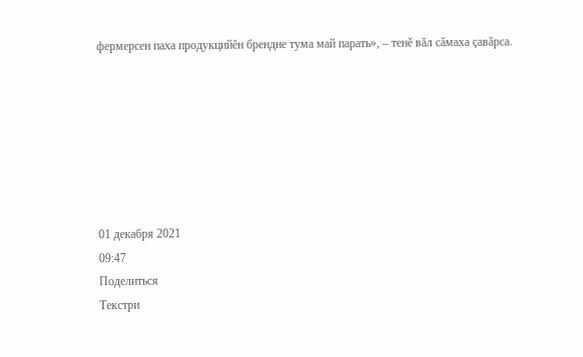фермерсен паха продукцийĕн брендне тума май парать», – тенĕ вăл сăмаха ҫавăрса.







01 декабря 2021
09:47
Поделиться
Текстри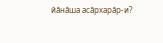йӑнӑша асӑрхарӑр-и?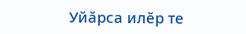Уйӑрса илӗр те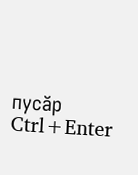пусӑр Ctrl+Enter